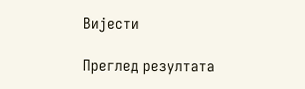Вијести

Преглед резултата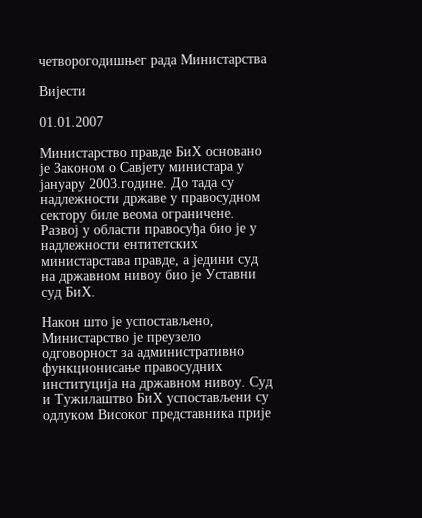четворогодишњег рада Министарства

Вијести

01.01.2007

Министарство правде БиХ основано је Законом о Савјету министара у јануару 2003.године. До тада су надлежности државе у правосудном сектору биле веома ограничене. Развој у области правосуђа био је у надлежности ентитетских министарстава правде, а једини суд на државном нивоу био је Уставни суд БиХ.

Након што је успостављено, Министарство је преузело одговорност за административно функционисање правосудних институција на државном нивоу. Суд и Тужилаштво БиХ успостављени су одлуком Високог представника прије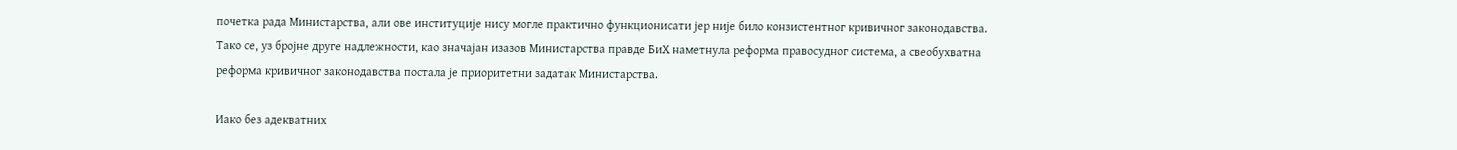почетка рада Министарства, али ове институције нису могле практично функционисати јер није било конзистентног кривичног законодавства. Тако се, уз бројне друге надлежности, као значајан изазов Министарства правде БиХ наметнула реформа правосудног система, а свеобухватна реформа кривичног законодавства постала је приоритетни задатак Министарства.

Иако без адекватних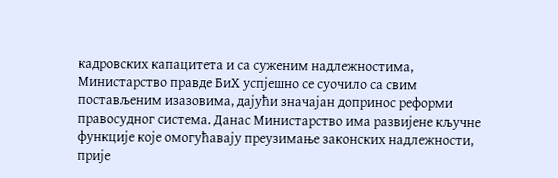кадровских капацитета и са суженим надлежностима, Министарство правде БиХ успјешно се суочило са свим постављеним изазовима, дајући значајан допринос реформи правосудног система. Данас Министарство има развијене кључне функције које омогућавају преузимање законских надлежности, прије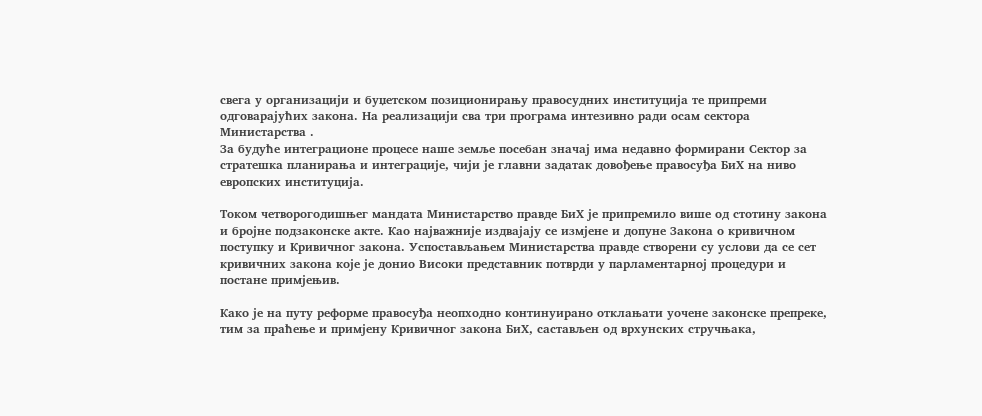свега у организацији и буџетском позиционирању правосудних институција те припреми одговарајућих закона. На реализацији сва три програма интезивно ради осам сектора Министарства .
За будуће интеграционе процесе наше земље посебан значај има недавно формирани Сектор за стратешка планирања и интеграције, чији је главни задатак довођење правосуђа БиХ на ниво европских институција.

Током четворогодишњег мандата Министарство правде БиХ је припремило више од стотину закона и бројне подзаконске акте. Као најважније издвајају се измјене и допуне Закона о кривичном поступку и Кривичног закона. Успостављањем Министарства правде створени су услови да се сет кривичних закона које је донио Високи представник потврди у парламентарној процедури и постане примјењив.

Како је на путу реформе правосуђа неопходно континуирано отклањати уочене законске препреке, тим за праћење и примјену Кривичног закона БиХ, састављен од врхунских стручњака,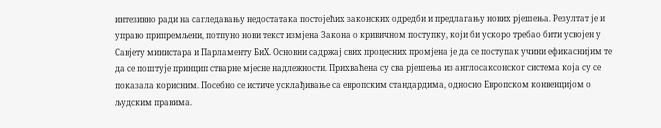интезивно ради на сагледавању недостатака постојећих законских одредби и предлагању нових рјешења. Резултат је и управо припремљени, потпуно нови текст измјена Закона о кривичном поступку, који би ускоро требао бити усвојен у Савјету министара и Парламенту БиХ. Основни садржај свих процесних промјена је да се поступак учини ефикаснијим те да се поштује принцип стварне мјесне надлежности. Прихваћена су сва рјешења из англосаксонског система која су се показала корисним. Посебно се истиче усклађивање са европским стандардима, односно Европском конвенцијом о људским правима.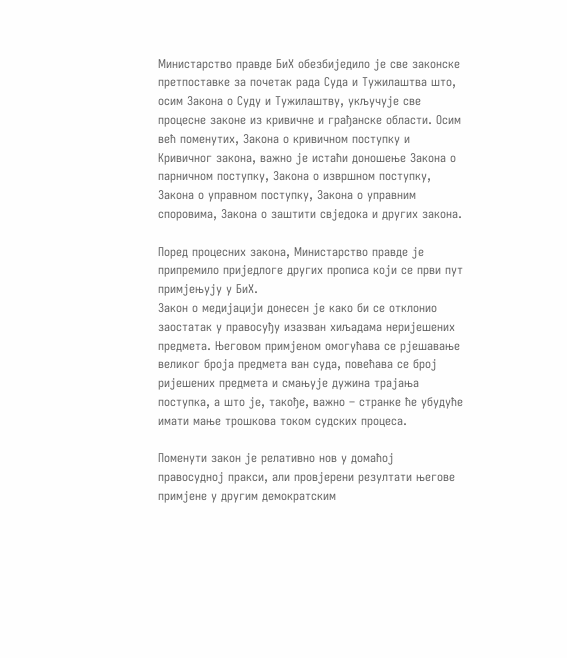Министарство правде БиХ обезбиједило је све законске претпоставке за почетак рада Суда и Тужилаштва што, осим Закона о Суду и Тужилаштву, укључује све процесне законе из кривичне и грађанске области. Осим већ поменутих, Закона о кривичном поступку и Кривичног закона, важно је истаћи доношење Закона о парничном поступку, Закона о извршном поступку, Закона о управном поступку, Закона о управним споровима, Закона о заштити свједока и других закона.

Поред процесних закона, Министарство правде је припремило приједлоге других прописа који се први пут примјењују у БиХ.
Закон о медијацији донесен је како би се отклонио заостатак у правосуђу изазван хиљадама неријешених предмета. Његовом примјеном омогућава се рјешавање великог броја предмета ван суда, повећава се број ријешених предмета и смањује дужина трајања поступка, а што је, такође, важно – странке ће убудуће имати мање трошкова током судских процеса.

Поменути закон је релативно нов у домаћој правосудној пракси, али провјерени резултати његове примјене у другим демократским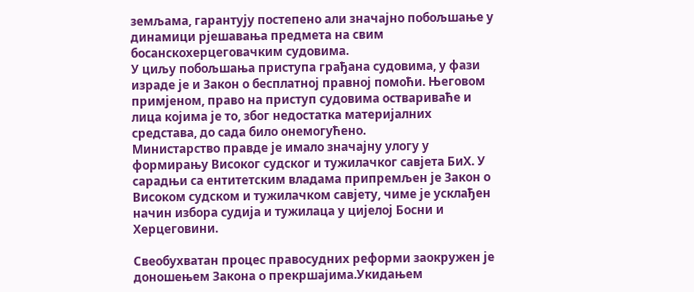земљама, гарантују постепено али значајно побољшање у динамици рјешавања предмета на свим босанскохерцеговачким судовима.
У циљу побољшања приступа грађана судовима, у фази израде је и Закон о бесплатној правној помоћи. Његовом примјеном, право на приступ судовима оствариваће и лица којима је то, због недостатка материјалних средстава, до сада било онемогућено.
Министарство правде је имало значајну улогу у формирању Високог судског и тужилачког савјета БиХ. У сарадњи са ентитетским владама припремљен је Закон о Високом судском и тужилачком савјету, чиме је усклађен начин избора судија и тужилаца у цијелој Босни и Херцеговини.

Свеобухватан процес правосудних реформи заокружен је доношењем Закона о прекршајима.Укидањем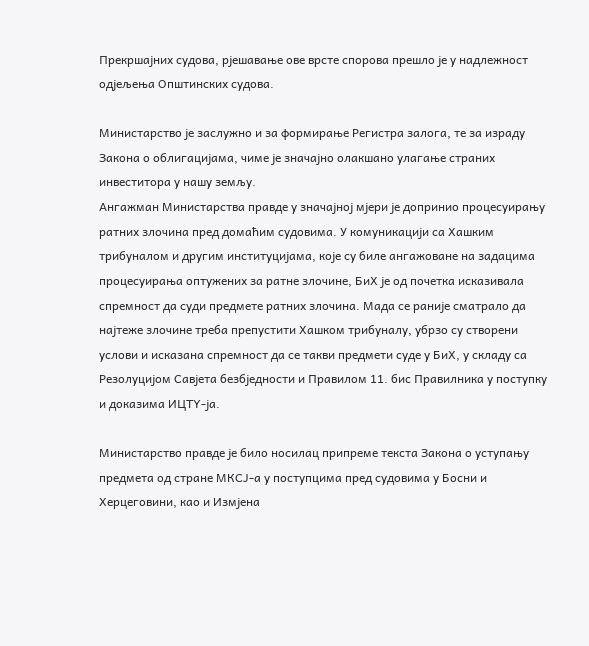Прекршајних судова, рјешавање ове врсте спорова прешло је у надлежност одјељења Општинских судова.

Министарство је заслужно и за формирање Регистра залога, те за израду Закона о облигацијама, чиме је значајно олакшано улагање страних инвеститора у нашу земљу.
Ангажман Министарства правде у значајној мјери је допринио процесуирању ратних злочина пред домаћим судовима. У комуникацији са Хашким трибуналом и другим институцијама, које су биле ангажоване на задацима процесуирања оптужених за ратне злочине, БиХ је од почетка исказивала спремност да суди предмете ратних злочина. Мада се раније сматрало да најтеже злочине треба препустити Хашком трибуналу, убрзо су створени услови и исказана спремност да се такви предмети суде у БиХ, у складу са Резолуцијом Савјета безбједности и Правилом 11. бис Правилника у поступку и доказима ИЦТY-ја.

Министарство правде је било носилац припреме текста Закона о уступању предмета од стране МКСЈ-а у поступцима пред судовима у Босни и Херцеговини, као и Измјена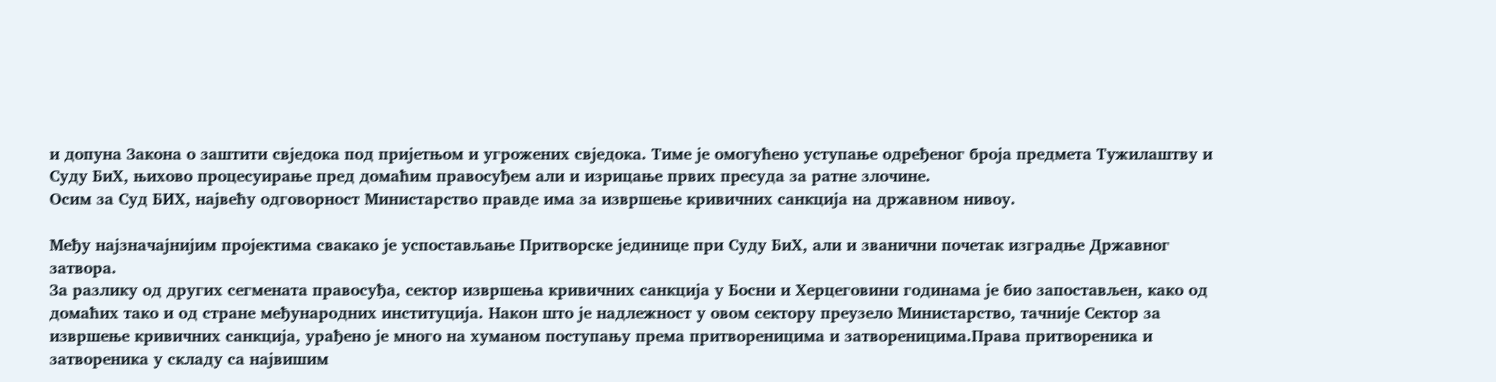и допуна Закона о заштити свједока под пријетњом и угрожених свједока. Тиме је омогућено уступање одређеног броја предмета Тужилаштву и Суду БиХ, њихово процесуирање пред домаћим правосуђем али и изрицање првих пресуда за ратне злочине.
Осим за Суд БИХ, највећу одговорност Министарство правде има за извршење кривичних санкција на државном нивоу.

Међу најзначајнијим пројектима свакако је успостављање Притворске јединице при Суду БиХ, али и званични почетак изградње Државног затвора.
За разлику од других сегмената правосуђа, сектор извршења кривичних санкција у Босни и Херцеговини годинама је био запостављен, како од домаћих тако и од стране међународних институција. Након што је надлежност у овом сектору преузело Министарство, тачније Сектор за извршење кривичних санкција, урађено је много на хуманом поступању према притвореницима и затвореницима.Права притвореника и затвореника у складу са највишим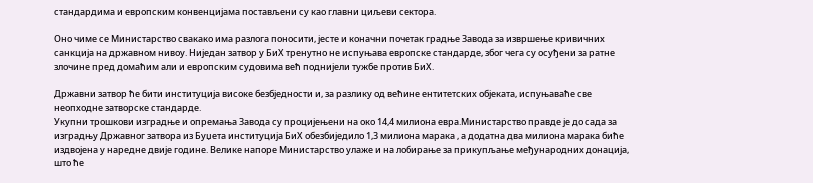стандардима и европским конвенцијама постављени су као главни циљеви сектора.

Оно чиме се Министарство свакако има разлога поносити, јесте и коначни почетак градње Завода за извршење кривичних санкција на државном нивоу. Ниједан затвор у БиХ тренутно не испуњава европске стандарде, због чега су осуђени за ратне злочине пред домаћим али и европским судовима већ поднијели тужбе против БиХ.

Државни затвор ће бити институција високе безбједности и, за разлику од већине ентитетских објеката, испуњаваће све неопходне затворске стандарде.
Укупни трошкови изградње и опремања Завода су процијењени на око 14,4 милиона евра.Министарство правде је до сада за изградњу Државног затвора из Буџета институција БиХ обезбиједило 1,3 милиона марака , а додатна два милиона марака биће издвојена у наредне двије године. Велике напоре Министарство улаже и на лобирање за прикупљање међународних донација, што ће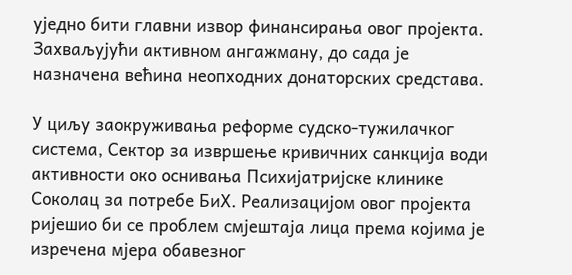уједно бити главни извор финансирања овог пројекта. Захваљујући активном ангажману, до сада је назначена већина неопходних донаторских средстава.

У циљу заокруживања реформе судско-тужилачког система, Сектор за извршење кривичних санкција води активности око оснивања Психијатријске клинике Соколац за потребе БиХ. Реализацијом овог пројекта ријешио би се проблем смјештаја лица према којима је изречена мјера обавезног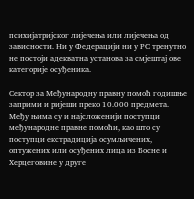психијатријског лијечења или лијечења од зависности. Ни у Федерацији ни у РС тренутно не постоји адекватна установа за смјештај ове категорије осуђеника.

Сектор за Међународну правну помоћ годишње заприми и ријеши преко 10.000 предмета. Међу њима су и најсложенији поступци међународне правне помоћи, као што су поступци екстрадиција осумљичених, оптужених или осуђених лица из Босне и Херцеговине у друге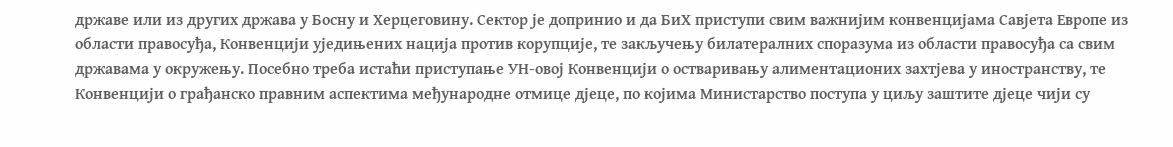државе или из других држава у Босну и Херцеговину. Сектор је допринио и да БиХ приступи свим важнијим конвенцијама Савјета Европе из области правосуђа, Конвенцији уједињених нација против корупције, те закључењу билатералних споразума из области правосуђа са свим државама у окружењу. Посебно треба истаћи приступање УН-овој Конвенцији о остваривању алиментационих захтјева у иностранству, те Конвенцији о грађанско правним аспектима међународне отмице дјеце, по којима Министарство поступа у циљу заштите дјеце чији су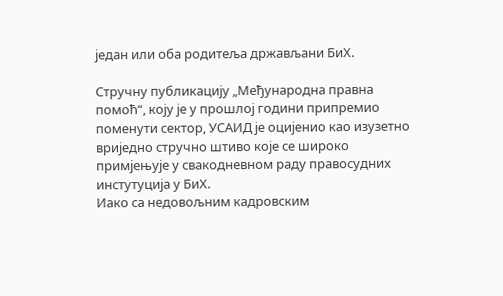један или оба родитеља држављани БиХ.

Стручну публикацију „Међународна правна помоћ“, коју је у прошлој години припремио поменути сектор, УСАИД је оцијенио као изузетно вриједно стручно штиво које се широко примјењује у свакодневном раду правосудних инстутуција у БиХ.
Иако са недовољним кадровским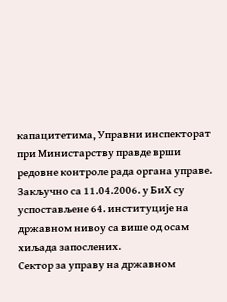капацитетима, Управни инспекторат при Министарству правде врши редовне контроле рада органа управе. Закључно са 11.04.2006. у БиХ су успостављене 64. институције на државном нивоу са више од осам хиљада запослених.
Сектор за управу на државном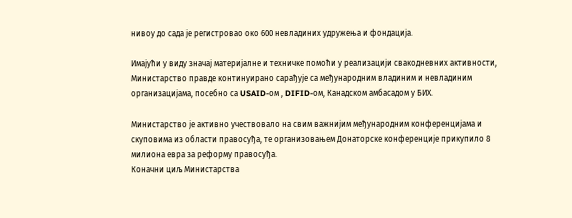нивоу до сада је регистровао око 600 невладиних удружења и фондација.

Имајући у виду значај материјалне и техничке помоћи у реализацији свакодневних активности, Министарство правде континуирано сарађује са међународним владиним и невладиним организацијама, посебно са USAID-ом , DIFID-ом, Канадском амбасадом у БИХ.

Министарство је активно учествовало на свим важнијим међународним конференцијама и скуповима из области правосуђа, те организовањем Донаторске конференције прикупило 8 милиона евра за реформу правосуђа.
Коначни циљ Министарства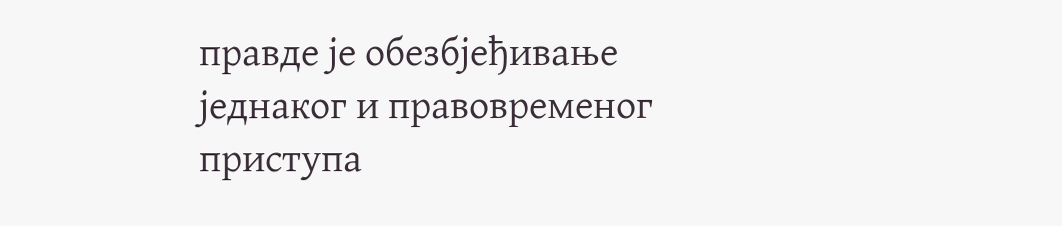правде је обезбјеђивање једнаког и правовременог приступа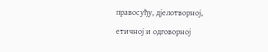правосуђу, дјелотворној, етичној и одговорној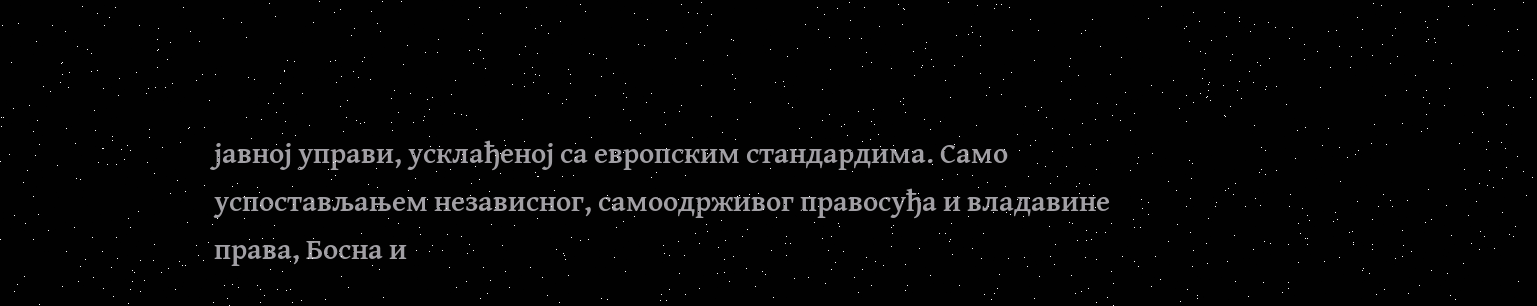јавној управи, усклађеној са европским стандардима. Само успостављањем независног, самоодрживог правосуђа и владавине права, Босна и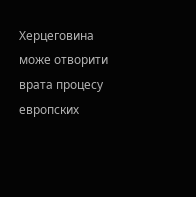Херцеговина може отворити врата процесу европских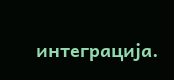интеграција.